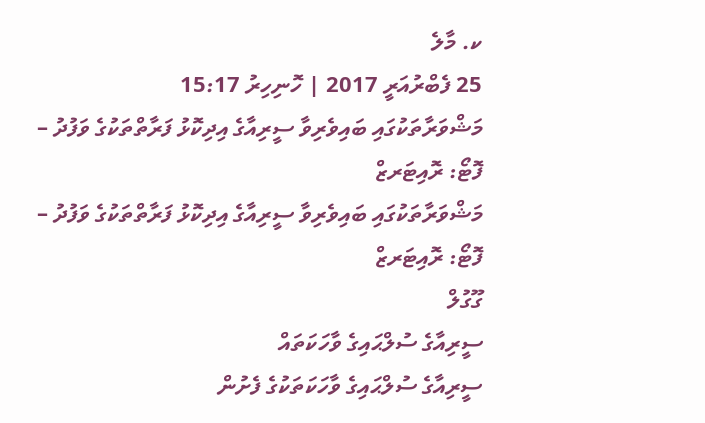ކ. މާލެ
25 ފެބްރުއަރީ 2017 | ހޮނިހިރު 15:17
މަޝްވަރާތަކުގައި ބައިވެރިވާ ސީރިއާގެ އިދިކޮޅު ފަރާތްތަކުގެ ވަފުދު – ފޮޓޯ: ރޮއިޓަރޒް
މަޝްވަރާތަކުގައި ބައިވެރިވާ ސީރިއާގެ އިދިކޮޅު ފަރާތްތަކުގެ ވަފުދު – ފޮޓޯ: ރޮއިޓަރޒް
ގޫގުލް
ސީރިއާގެ ސުލްޙައިގެ ވާހަކަތައް
ސީރިއާގެ ސުލްޙައިގެ ވާހަކަތަކުގެ ފެށުން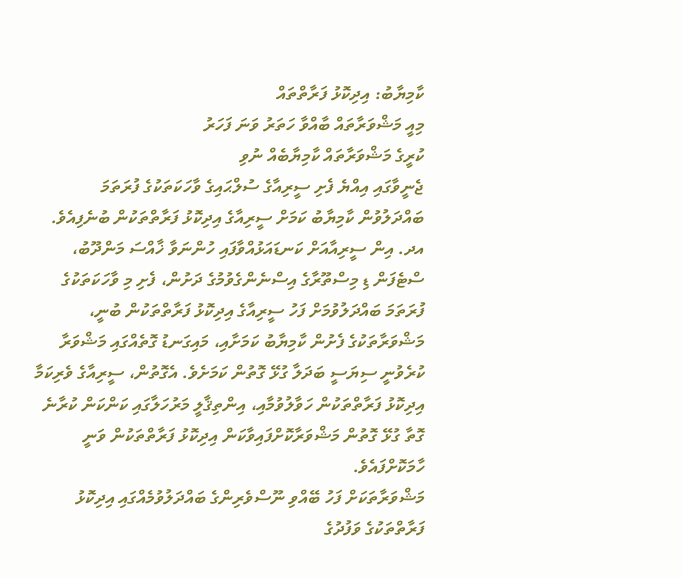ކާމިޔާބު: އިދިކޮޅު ފަރާތްތައް
މިއީ މަޝްވަރާތައް ބާއްވާ ހަތަރު ވަނަ ފަހަރު
ކުރީގެ މަޝްވަރާތައް ކާމިޔާބެއް ނުވި
ޖެނީވާގައި އިއްޔެ ފެށި ސީރިއާގެ ސުލްޙައިގެ ވާހަކަތަކުގެ ފުރަތަމަ ބައްދަލުވުން ކާމިޔާބު ކަމަށް ސީރިއާގެ އިދިކޮޅު ފަރާތްތަކުން ބުނެފިއެވެ.
އދ. އިން ސީރިއާއަށް ކަނޑައަޅުއްވާފައި ހުންނަވާ ޚާއްސަ މަންދޫބު، ސްޓެފަން ޑި މިސްތޫރާގެ އިސްނެންގެވުމުގެ ދަށުން، ފެށި މި ވާހަކަތަކުގެ ފުރަތަމަ ބައްދަލުވުމަށް ފަހު ސީރިއާގެ އިދިކޮޅު ފަރާތްތަކުން ބުނީ، މަޝްވަރާތަކުގެ ފެށުން ކާމިޔާބު ކަމަށާއި، މައިގަނޑު ގޮތެއްގައި މަޝްވަރާ ކުރެވުނީ ސިޔަސީ ބަދަލާ ގުޅޭ ގޮތުން ކަމަށެވެ. އެގޮތުން، ސީރިއާގެ ވެރިކަމާ އިދިކޮޅު ފަރާތްތަކުން ހަވާލުވުމާއި، އިންތިޤާލީ މަރުހަލާގައި ކަންކަން ކުރާނެ ގޮތާ ގުޅޭ ގޮތުން މަޝްވަރާކޮށްފައިވާކަން އިދިކޮޅު ފަރާތްތަކުން ވަނީ ހާމަކޮށްފައެވެ.
މަޝްވަރާތަކަށް ފަހު ބޭއްވި ނޫސްވެރިންގެ ބައްދަލުވުމެއްގައި އިދިކޮޅު ފަރާތްތަކުގެ ވަފުދުގެ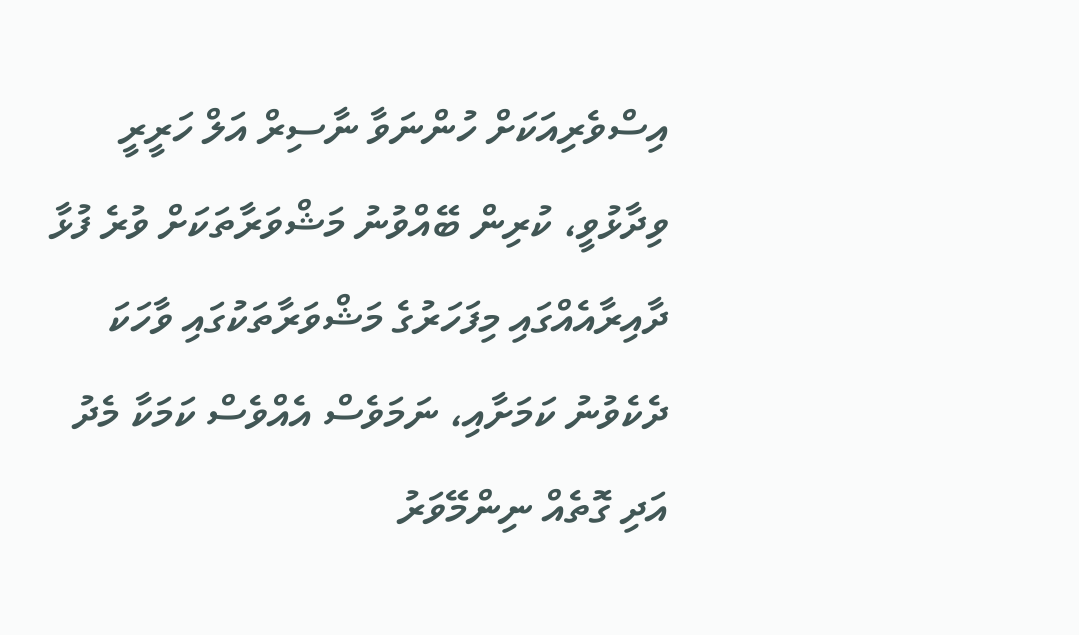އިސްވެރިއަކަށް ހުންނަވާ ނާސިރް އަލް ހަރީރީ ވިދާޅުވީ، ކުރިން ބޭއްވުނު މަޝްވަރާތަކަށް ވުރެ ފުޅާ ދާއިރާއެއްގައި މިފަހަރުގެ މަޝްވަރާތަކުގައި ވާހަކަ ދެކެވުނު ކަމަށާއި، ނަމަވެސް އެއްވެސް ކަމަކާ މެދު އަދި ގޮތެއް ނިންމޭވަރު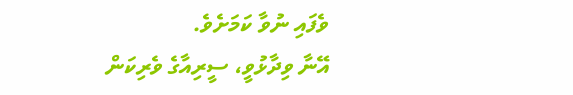ވެފައި ނުވާ ކަމަށެވެ.
އޭނާ ވިދާޅުވީ، ސީރިއާގެ ވެރިކަން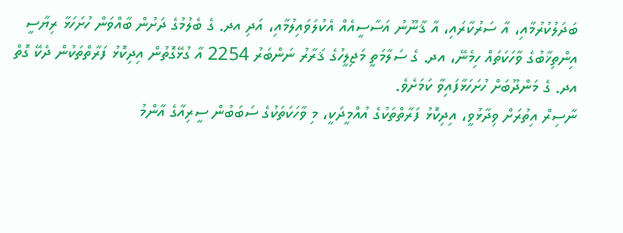ބަދަލުކުރުމާއި، އާ ސަރުކާރައި، އާ ޤާނޫނު އަސާސީއެއް އެކުލަވައިލުމާއި، އަދި އދ. ގެ ބެލުމުގެ ދަށުން ބާއްވަން ހުށަހަޅާ ރިޔާސީ އިންތިޚާބުގެ ވާހަކަތައް ހިމެނޭ، އދ. ގެ ސަލާމަތީ މަޖިލީހުގެ ޤަރާރު ނަންބަރު 2254 އާ ގުޅޭގޮތުން އިދިކޮޅު ފަރާތްތަކުން ދެކޭ ގޮތް އދ. ގެ މަންދޫބަށް ހުށަހަޅާފައިވާ ކަމަށެވެ.
ނާސިރް އިތުރަށް ވިދާޅުވީ، އިދިކޮޅު ފަރާތްތަކުގެ އުއްމީދަކީ، މި ވާހަކަތަކުގެ ސަބަބުން ސީރިއާގެ އާންމު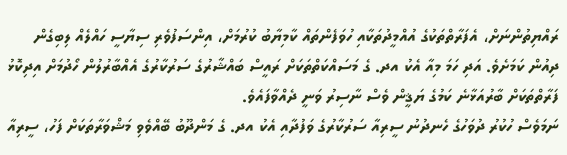ރައްޔިތުންނަށް، އެފަރާތްތަކުގެ އުއްމީދުތަކާއި ހުވަފެންތައް ކާމިޔާބު ކުރުމަށް، އިންސަފުވެރި ސިޔާސީ ހައްލެއް ލިބިގެން ދިއުން ކަމަށެވެ. އަދި ހަމަ މިއާ އެކު އދ. ގެ މަސައްކަތްތަކަށް ރައީސް ބައްޝާރުގެ ސަރުކާރުގެ އެއްބާރުލުން ހޯދުމަށް އިދިކޮޅު ފަރާތްތަކަށް ބާރުއަޅާނެ ކަމުގެ ޔަޤީން ވެސް ނާސިރު ވަނީ ދެއްވާފައެވެ.
ނަމަވެސް ހުކުރު ދުވަހުގެ ހެނދުނު ސީރިއާ ސަރުކާރުގެ ވަފުދާއި އެކު އދ. ގެ މަންދޫބު ބޭއްވެވި މަޝްވަރާތަކަށް ފަހު، ސީރިއާ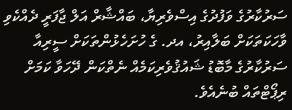ސަރުކާރުގެ ވަފުދުގެ އިސްވެރިޔާ، ބައްޝާރް އަލް ޖާފަރީ ދެއްކެވި ވާހަކަތަކަށް ބަލާއިރު، އދ. ގެ ހުށަހެޅުންތަކަށް ސީރިއާ ސަރުކާރުގެ މާބޮޑު ޝައުޤުވެރިކަމެއް ނެތްކަން ދޭހަވާ ކަމަށް ރިޕޯޓްތައް ބުނެއެވެ.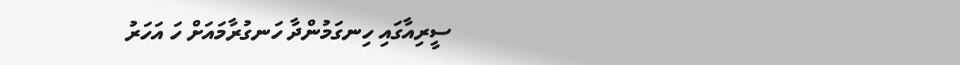ސީރިއާގައި ހިނގަމުންދާ ހަނގުރާމައަށް ހަ އަހަރު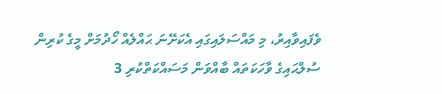ވެފައިވާއިރު، މި މައްސަލައިގައި އެކަށޭނަ ޙައްލެއް ހޯދުމަށް މީގެ ކުރިން ސުލްޙައިގެ ވާހަކަތައް ބާއްވަން މަސައްކަތްކުރި 3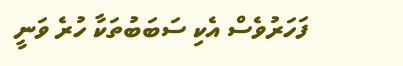ފަހަރުވެސް އެކި ސަބަބުތަކާ ހުރެ ވަނީ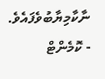ނާކާމިޔާބުވެފައެވެ.
- ކޮމެންޓް